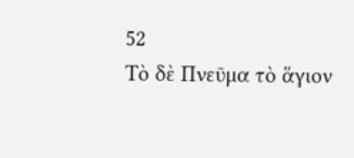52
Τὸ δὲ Πνεῦμα τὸ ἅγιον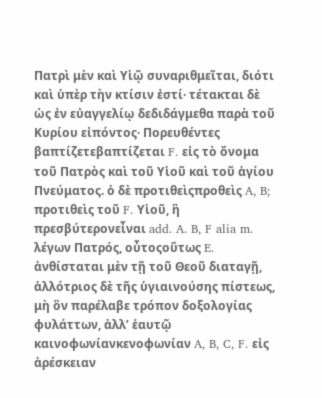Πατρὶ μὲν καὶ Υἱῷ συναριθμεῖται, διότι καὶ ὑπὲρ τὴν κτίσιν ἐστί· τέτακται δὲ ὡς ἐν εὐαγγελίῳ δεδιδάγμεθα παρὰ τοῦ Κυρίου εἰπόντος· Πορευθέντες βαπτίζετεβαπτίζεται F. εἰς τὸ ὄνομα τοῦ Πατρὸς καὶ τοῦ Υἱοῦ καὶ τοῦ ἁγίου Πνεύματος. ὁ δὲ προτιθεὶςπροθεὶς A, B; προτιθεὶς τοῦ F. Υἱοῦ, ἢ πρεσβύτερονεἶναι add. A. B, F alia m. λέγων Πατρός, οὗτοςοὕτως E. ἀνθίσταται μὲν τῇ τοῦ Θεοῦ διαταγῇ, ἀλλότριος δὲ τῆς ὑγιαινούσης πίστεως, μὴ ὃν παρέλαβε τρόπον δοξολογίας φυλάττων, ἀλλʼ ἑαυτῷ καινοφωνίανκενοφωνίαν A, B, C, F. εἰς ἀρέσκειαν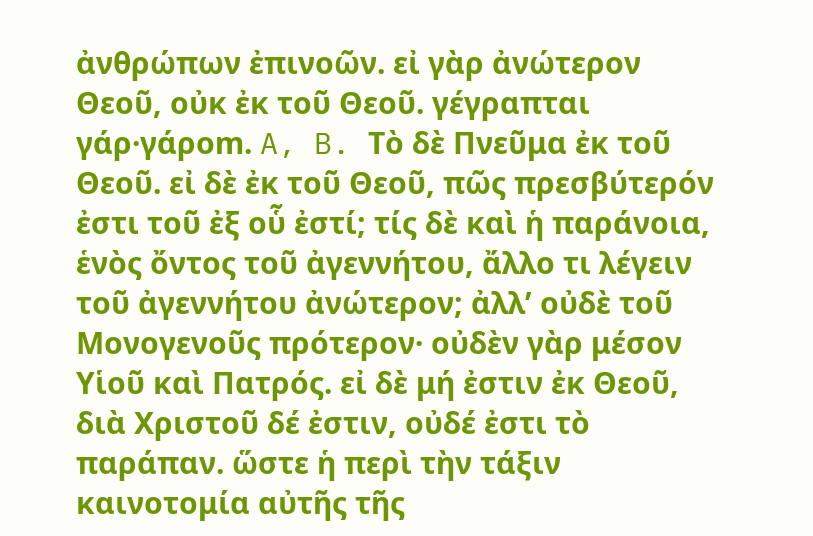ἀνθρώπων ἐπινοῶν. εἰ γὰρ ἀνώτερον Θεοῦ, οὐκ ἐκ τοῦ Θεοῦ. γέγραπται γάρ·γάρom. A, B. Τὸ δὲ Πνεῦμα ἐκ τοῦ Θεοῦ. εἰ δὲ ἐκ τοῦ Θεοῦ, πῶς πρεσβύτερόν ἐστι τοῦ ἐξ οὗ ἐστί; τίς δὲ καὶ ἡ παράνοια, ἑνὸς ὄντος τοῦ ἀγεννήτου, ἄλλο τι λέγειν τοῦ ἀγεννήτου ἀνώτερον; ἀλλʼ οὐδὲ τοῦ Μονογενοῦς πρότερον· οὐδὲν γὰρ μέσον Υἱοῦ καὶ Πατρός. εἰ δὲ μή ἐστιν ἐκ Θεοῦ, διὰ Χριστοῦ δέ ἐστιν, οὐδέ ἐστι τὸ παράπαν. ὥστε ἡ περὶ τὴν τάξιν καινοτομία αὐτῆς τῆς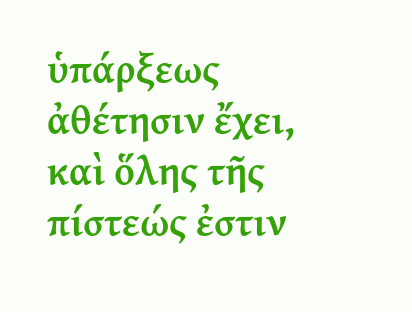ὑπάρξεως ἀθέτησιν ἔχει, καὶ ὅλης τῆς πίστεώς ἐστιν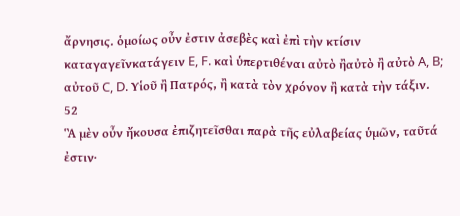ἄρνησις. ὁμοίως οὖν ἐστιν ἀσεβὲς καὶ ἐπὶ τὴν κτίσιν καταγαγεῖνκατάγειν E, F. καὶ ὑπερτιθέναι αὐτὸ ἢαὐτὸ ἢ αὐτὸ A, B; αὐτοῦ C, D. Υἱοῦ ἢ Πατρός, ἢ κατὰ τὸν χρόνον ἢ κατὰ τὴν τάξιν.
52
Ἃ μὲν οὖν ἤκουσα ἐπιζητεῖσθαι παρὰ τῆς εὐλαβείας ὑμῶν, ταῦτά ἐστιν·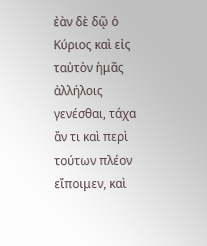ἐὰν δὲ δῷ ὁ Κύριος καὶ εἰς ταὐτὸν ἡμᾶς ἀλλήλοις γενέσθαι, τάχα ἄν τι καὶ περὶ τούτων πλέον εἴποιμεν, καὶ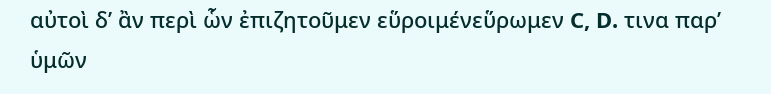αὐτοὶ δʼ ἂν περὶ ὧν ἐπιζητοῦμεν εὕροιμένεὕρωμεν C, D. τινα παρʼ ὑμῶν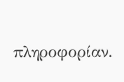πληροφορίαν.